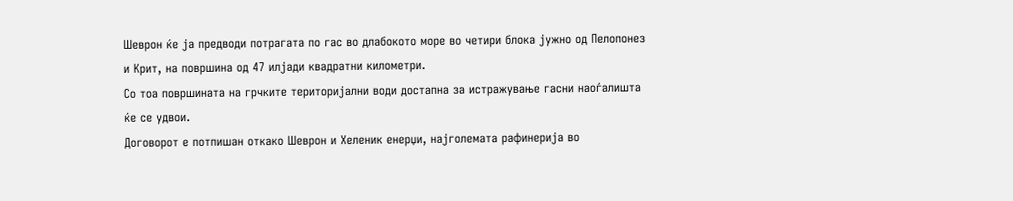Шеврон ќе ја предводи потрагата по гас во длабокото море во четири блока јужно од Пелопонез и Крит, на површина од 47 илјади квадратни километри.
Со тоа површината на грчките територијални води достапна за истражување гасни наоѓалишта ќе се удвои.
Договорот е потпишан откако Шеврон и Хеленик енерџи, најголемата рафинерија во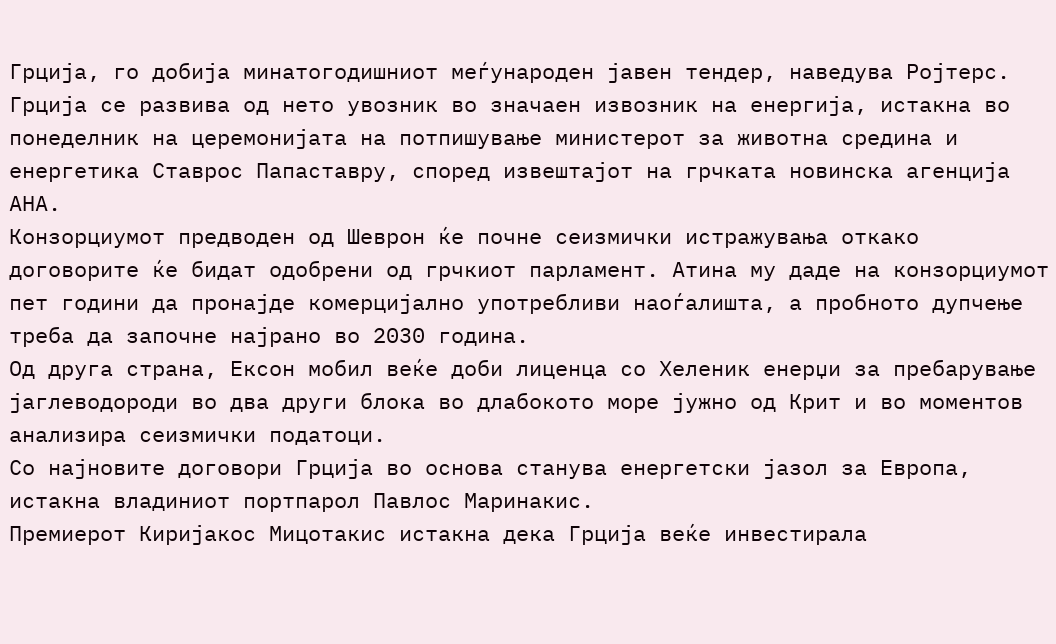Грција, го добија минатогодишниот меѓународен јавен тендер, наведува Ројтерс.
Грција се развива од нето увозник во значаен извозник на енергија, истакна во понеделник на церемонијата на потпишување министерот за животна средина и енергетика Ставрос Папаставру, според извештајот на грчката новинска агенција АНА.
Конзорциумот предводен од Шеврон ќе почне сеизмички истражувања откако договорите ќе бидат одобрени од грчкиот парламент. Атина му даде на конзорциумот пет години да пронајде комерцијално употребливи наоѓалишта, а пробното дупчење треба да започне најрано во 2030 година.
Од друга страна, Ексон мобил веќе доби лиценца со Хеленик енерџи за пребарување јаглеводороди во два други блока во длабокото море јужно од Крит и во моментов анализира сеизмички податоци.
Со најновите договори Грција во основа станува енергетски јазол за Европа, истакна владиниот портпарол Павлос Маринакис.
Премиерот Киријакос Мицотакис истакна дека Грција веќе инвестирала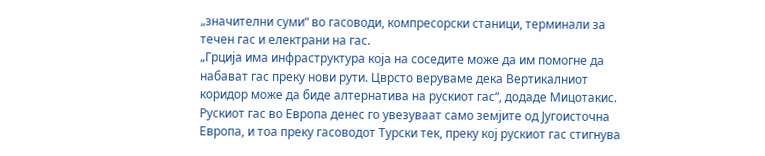„значителни суми“ во гасоводи, компресорски станици, терминали за течен гас и електрани на гас.
„Грција има инфраструктура која на соседите може да им помогне да набават гас преку нови рути. Цврсто веруваме дека Вертикалниот коридор може да биде алтернатива на рускиот гас“, додаде Мицотакис.
Рускиот гас во Европа денес го увезуваат само земјите од Југоисточна Европа, и тоа преку гасоводот Турски тек, преку кој рускиот гас стигнува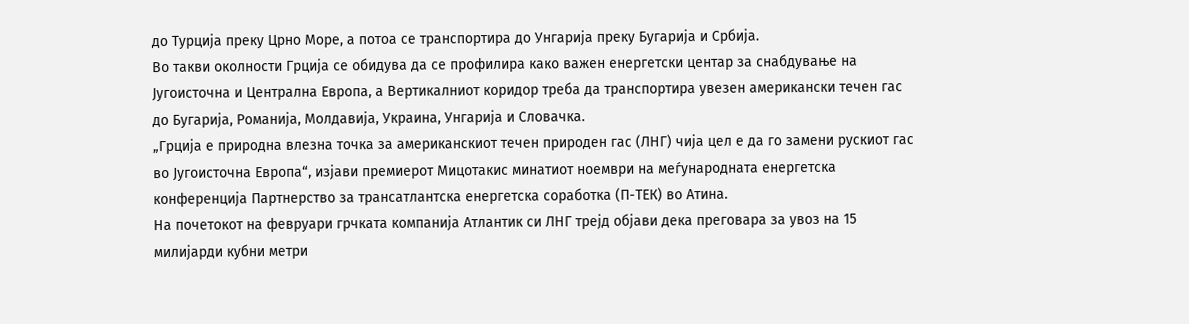до Турција преку Црно Море, а потоа се транспортира до Унгарија преку Бугарија и Србија.
Во такви околности Грција се обидува да се профилира како важен енергетски центар за снабдување на Југоисточна и Централна Европа, а Вертикалниот коридор треба да транспортира увезен американски течен гас до Бугарија, Романија, Молдавија, Украина, Унгарија и Словачка.
„Грција е природна влезна точка за американскиот течен природен гас (ЛНГ) чија цел е да го замени рускиот гас во Југоисточна Европа“, изјави премиерот Мицотакис минатиот ноември на меѓународната енергетска конференција Партнерство за трансатлантска енергетска соработка (П-ТЕК) во Атина.
На почетокот на февруари грчката компанија Атлантик си ЛНГ трејд објави дека преговара за увоз на 15 милијарди кубни метри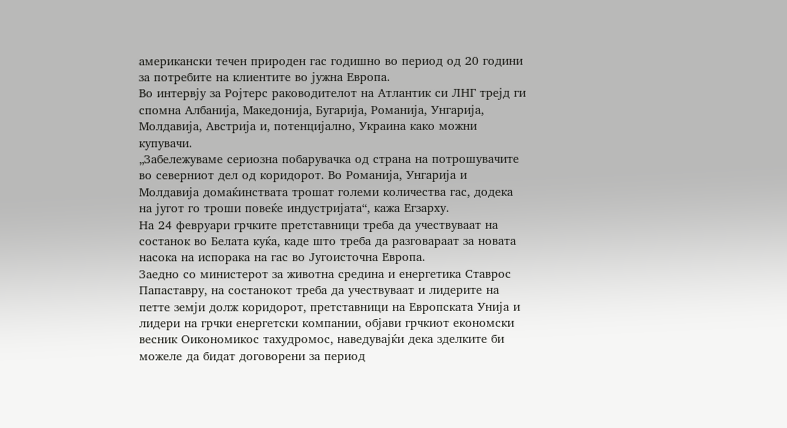американски течен природен гас годишно во период од 20 години за потребите на клиентите во јужна Европа.
Во интервју за Ројтерс раководителот на Атлантик си ЛНГ трејд ги спомна Албанија, Македонија, Бугарија, Романија, Унгарија, Молдавија, Австрија и, потенцијално, Украина како можни купувачи.
„Забележуваме сериозна побарувачка од страна на потрошувачите во северниот дел од коридорот. Во Романија, Унгарија и Молдавија домаќинствата трошат големи количества гас, додека на југот го троши повеќе индустријата“, кажа Егзарху.
На 24 февруари грчките претставници треба да учествуваат на состанок во Белата куќа, каде што треба да разговараат за новата насока на испорака на гас во Југоисточна Европа.
Заедно со министерот за животна средина и енергетика Ставрос Папаставру, на состанокот треба да учествуваат и лидерите на петте земји долж коридорот, претставници на Европската Унија и лидери на грчки енергетски компании, објави грчкиот економски весник Оикономикос тахудромос, наведувајќи дека зделките би можеле да бидат договорени за период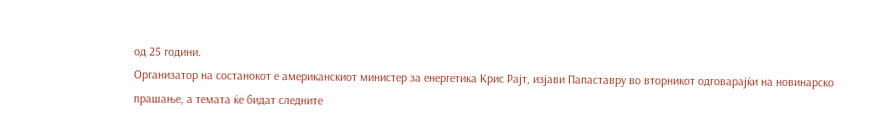од 25 години.
Организатор на состанокот е американскиот министер за енергетика Крис Рајт, изјави Папаставру во вторникот одговарајќи на новинарско прашање, а темата ќе бидат следните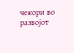чекори во развојот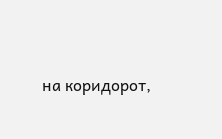на коридорот,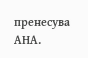пренесува АНА.